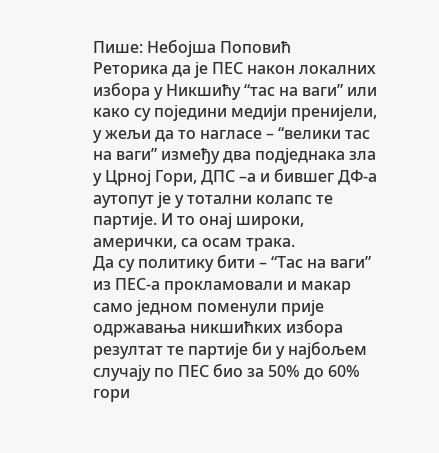Пише: Небојша Поповић
Реторика да је ПЕС након локалних избора у Никшићу “тас на ваги” или како су поједини медији пренијели, у жељи да то нагласе – “велики тас на ваги” између два подједнака зла у Црној Гори, ДПС –а и бившег ДФ-а аутопут је у тотални колапс те партије. И то онај широки, амерички, са осам трака.
Да су политику бити – “Тас на ваги” из ПЕС-а прокламовали и макар само једном поменули прије одржавања никшићких избора резултат те партије би у најбољем случају по ПЕС био за 50% до 60% гори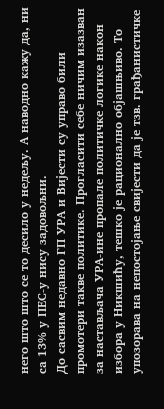него што што се то десило у недељу. А наводно кажу да, ни са 13% у ПЕС-у нису задовољни.
До сасвим недавно ГП УРА и Вијести су управо били промотери такве политике. Прогласити себе ничим изазван за настављача УРА-ине пропале политичке логике након избора у Никшићу, тешко је рационално објашњиво. То упозорава на непостојање свијести да је тзв. грађанистичке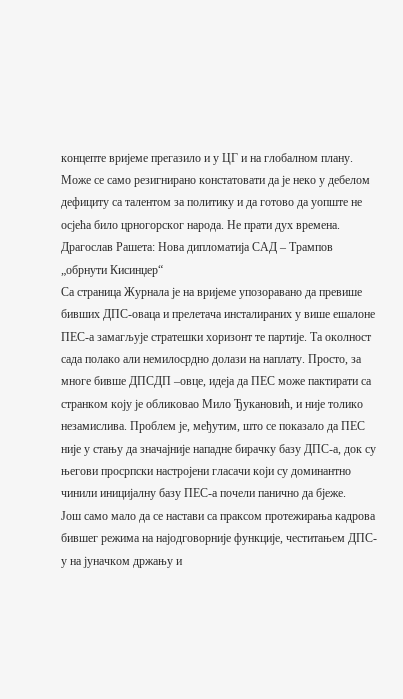концепте вријеме прегазило и у ЦГ и на глобалном плану.
Може се само резигнирано констатовати да је неко у дебелом дефициту са талентом за политику и да готово да уопште не осјећа било црногорског народа. Не прати дух времена.
Драгослав Рашета: Нова дипломатија САД – Трампов „обрнути Кисинџер“
Са страница Журнала је на вријеме упозоравано да превише бивших ДПС-оваца и прелетача инсталираних у више ешалоне ПЕС-а замагљује стратешки хоризонт те партије. Та околност сада полако али немилосрдно долази на наплату. Просто, за многе бивше ДПСДП –овце, идеја да ПЕС може пактирати са странком коју је обликовао Мило Ђукановић, и није толико незамислива. Проблем је, међутим, што се показало да ПЕС није у стању да значајније нападне бирачку базу ДПС-а, док су његови просрпски настројени гласачи који су доминантно чинили иницијалну базу ПЕС-а почели панично да бјеже.
Још само мало да се настави са праксом протежирања кадрова бившег режима на најодговорније функције, честитањем ДПС-у на јуначком држању и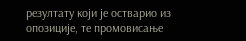резултату који је остварио из опозиције, те промовисање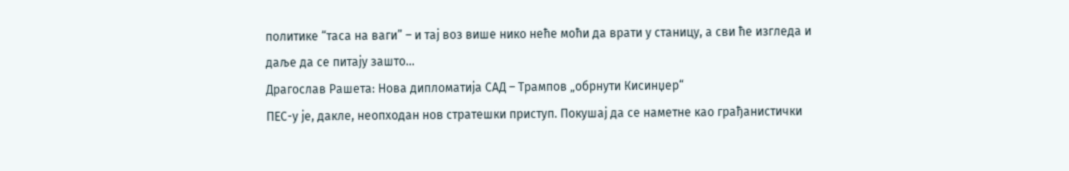политике “таса на ваги” – и тај воз више нико неће моћи да врати у станицу, а сви ће изгледа и даље да се питају зашто…
Драгослав Рашета: Нова дипломатија САД – Трампов „обрнути Кисинџер“
ПЕС-у је, дакле, неопходан нов стратешки приступ. Покушај да се наметне као грађанистички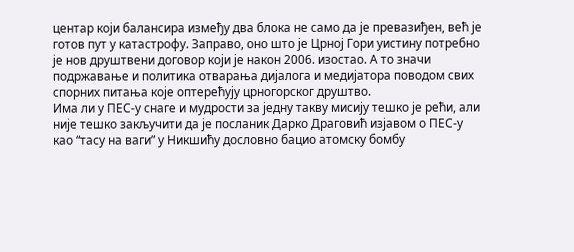центар који балансира између два блока не само да је превазиђен, већ је готов пут у катастрофу. Заправо, оно што је Црној Гори уистину потребно је нов друштвени договор који је након 2006. изостао. А то значи подржавање и политика отварања дијалога и медијатора поводом свих спорних питања које оптерећују црногорског друштво.
Има ли у ПЕС-у снаге и мудрости за једну такву мисију тешко је рећи, али није тешко закључити да је посланик Дарко Драговић изјавом о ПЕС-у као “тасу на ваги” у Никшићу дословно бацио атомску бомбу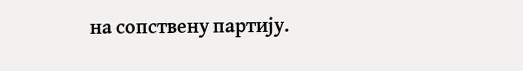на сопствену партију.